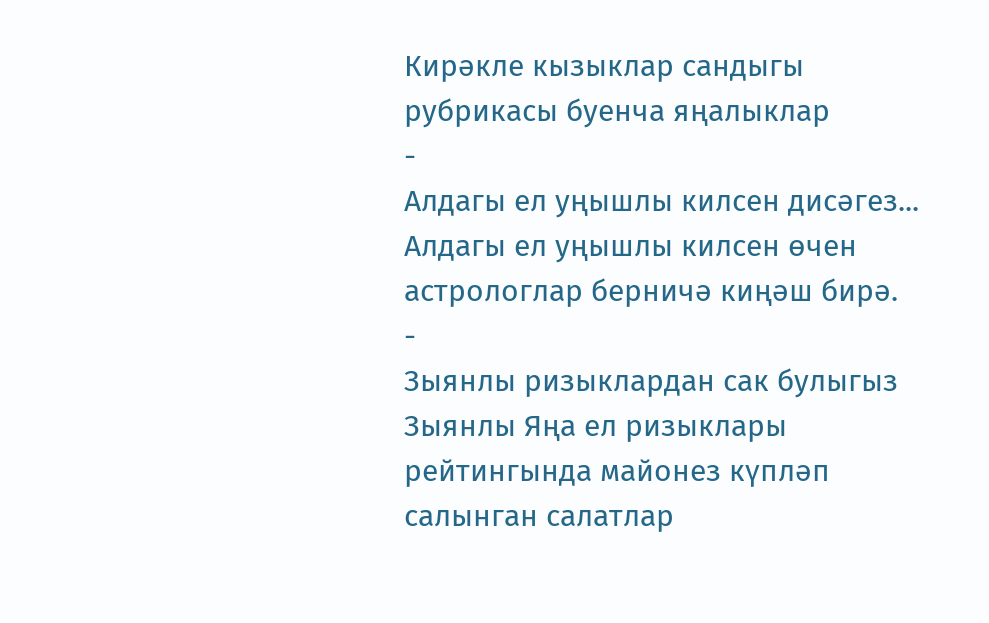Кирәкле кызыклар сандыгы рубрикасы буенча яңалыклар
-
Алдагы ел уңышлы килсен дисәгез...
Алдагы ел уңышлы килсен өчен астрологлар берничә киңәш бирә.
-
Зыянлы ризыклардан сак булыгыз
Зыянлы Яңа ел ризыклары рейтингында майонез күпләп салынган салатлар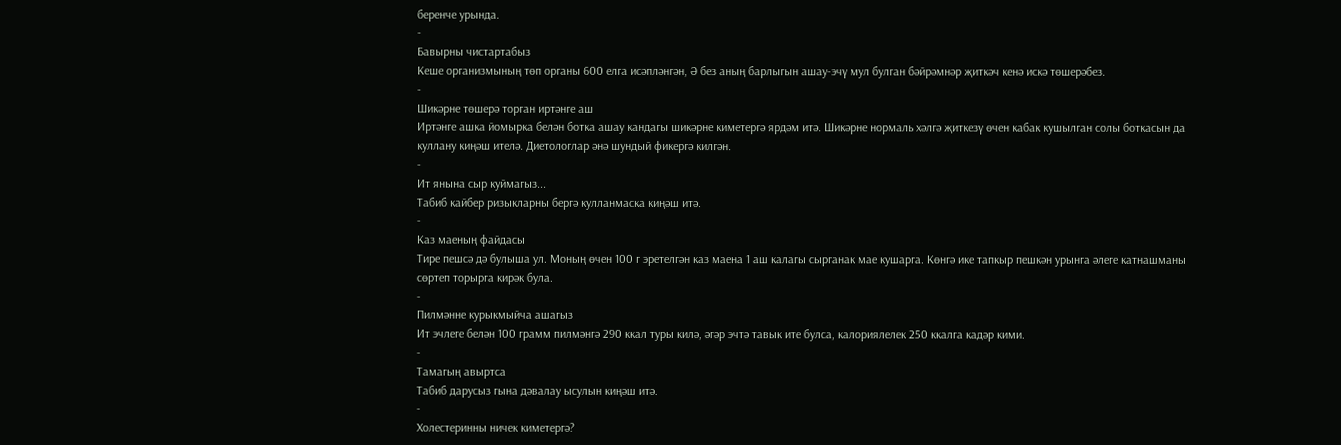беренче урында.
-
Бавырны чистартабыз
Кеше организмының төп органы 600 елга исәпләнгән, Ә без аның барлыгын ашау-эчү мул булган бәйрәмнәр җиткәч кенә искә төшерәбез.
-
Шикәрне төшерә торган иртәнге аш
Иртәнге ашка йомырка белән ботка ашау кандагы шикәрне киметергә ярдәм итә. Шикәрне нормаль хәлгә җиткезү өчен кабак кушылган солы боткасын да куллану киңәш ителә. Диетологлар әнә шундый фикергә килгән.
-
Ит янына сыр куймагыз...
Табиб кайбер ризыкларны бергә кулланмаска киңәш итә.
-
Каз маеның файдасы
Тире пешсә дә булыша ул. Моның өчен 100 г эретелгән каз маена 1 аш калагы сырганак мае кушарга. Көнгә ике тапкыр пешкән урынга әлеге катнашманы сөртеп торырга кирәк була.
-
Пилмәнне курыкмыйча ашагыз
Ит эчлеге белән 100 грамм пилмәнгә 290 ккал туры килә, әгәр эчтә тавык ите булса, калориялелек 250 ккалга кадәр кими.
-
Тамагың авыртса
Табиб дарусыз гына дәвалау ысулын киңәш итә.
-
Холестеринны ничек киметергә?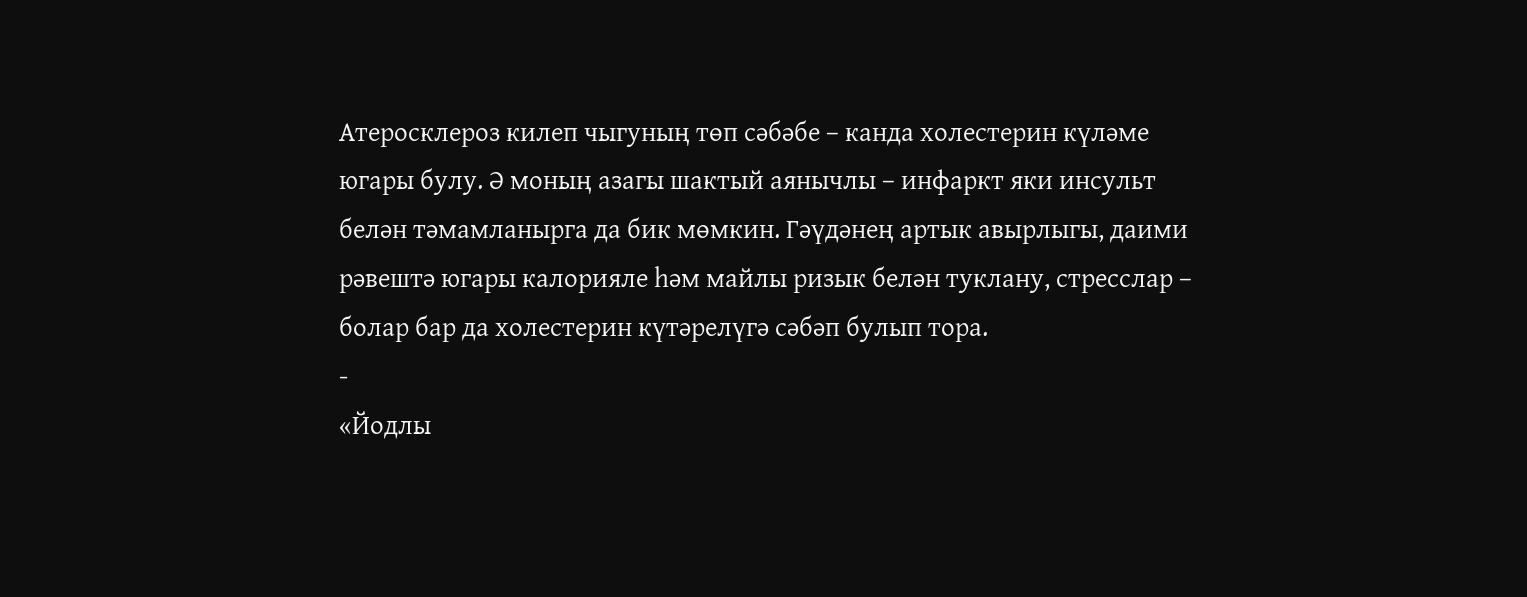Атеросклероз килеп чыгуның төп сәбәбе – канда холестерин күләме югары булу. Ә моның азагы шактый аянычлы – инфаркт яки инсульт белән тәмамланырга да бик мөмкин. Гәүдәнең артык авырлыгы, даими рәвештә югары калорияле һәм майлы ризык белән туклану, стресслар – болар бар да холестерин күтәрелүгә сәбәп булып тора.
-
«Йодлы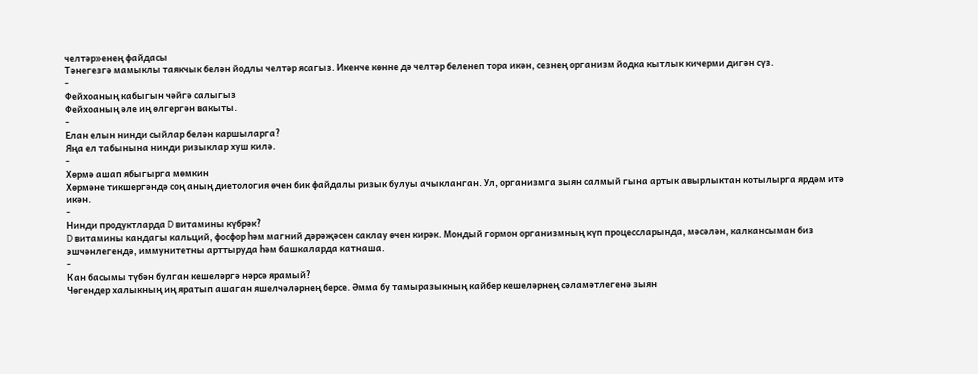челтәр»енең файдасы
Тəнегезгə мамыклы таякчык белəн йодлы челтәр ясагыз. Икенче көнне дə челтәр беленеп тора икəн, сезнең организм йодка кытлык кичерми дигəн сүз.
-
Фейхоаның кабыгын чәйгә салыгыз
Фейхоаның әле иң өлгергән вакыты.
-
Елан елын нинди сыйлар белән каршыларга?
Яңа ел табынына нинди ризыклар хуш килә.
-
Хөрмә ашап ябыгырга мөмкин
Хөрмәне тикшергәндә соң аның диетология өчен бик файдалы ризык булуы ачыкланган. Ул, организмга зыян салмый гына артык авырлыктан котылырга ярдәм итә икән.
-
Нинди продуктларда D витамины күбрәк?
D витамины кандагы кальций, фосфор һәм магний дәрәҗәсен саклау өчен кирәк. Мондый гормон организмның күп процессларында, мәсәлән, калкансыман биз эшчәнлегендә, иммунитетны арттыруда һәм башкаларда катнаша.
-
Кан басымы түбән булган кешеләргә нәрсә ярамый?
Чөгендер халыкның иң яратып ашаган яшелчәләрнең берсе. Әмма бу тамыразыкның кайбер кешеләрнең сәламәтлегенә зыян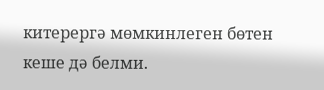китерергә мөмкинлеген бөтен кеше дә белми.